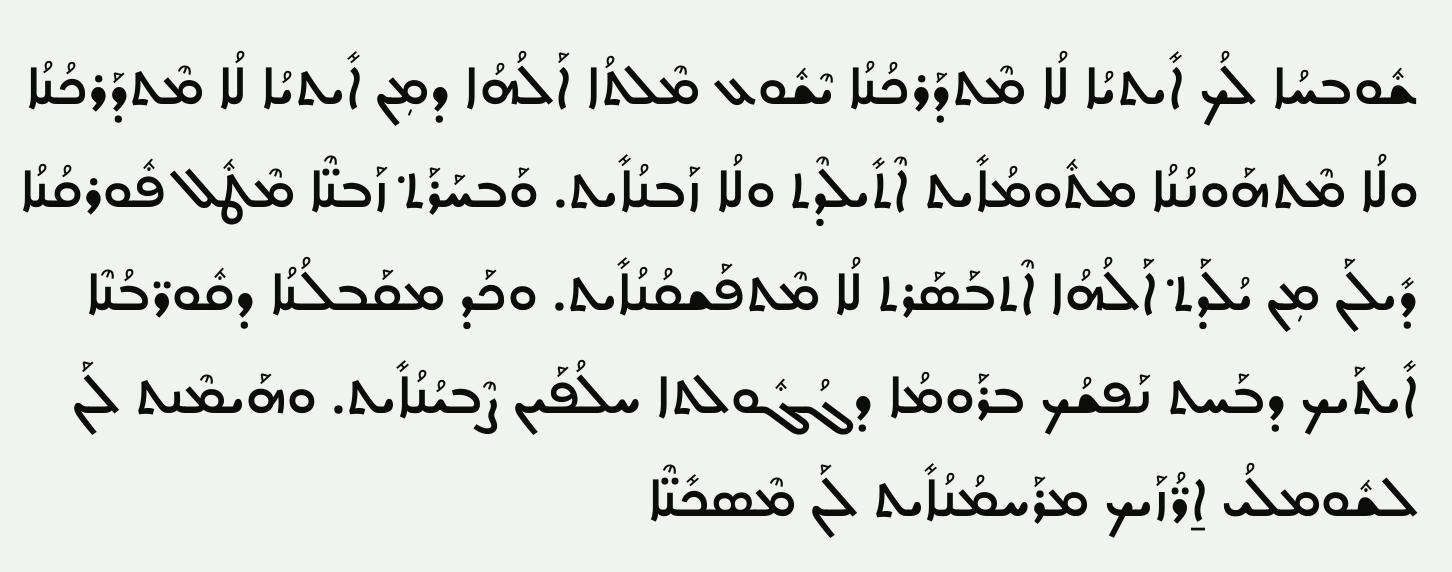ܫܽܘܒܚܳܐ ܠܳܟ ܐܺܝܬܝܳܐ ܠܳܐ ܡܶܬܕܰܪܟܳܢܳܐ ܝܶܫܽܘܥ ܡܶܠܬܳܐ ܐܰܠܳܗܳܐ ܕܡܼܢ ܐܺܝܬܝܳܐ ܠܳܐ ܡܶܬܕܰܪܟܳܢܳܐ ܘܠܳܐ ܡܶܬܗܰܘܢܳܢܳܐ ܡܬܽܘܡܳܐܺܝܬ ܐܶܬܺܝܠܶܕܬ ܘܠܳܐ ܙܰܒܢܳܐܺܝܬ. ܘܰܒܚܰܪܰܬ݀ ܙܰܒܢ̈ܶܐ ܡܶܛܽܠ ܦܽܘܪܩܳܢܳܐ ܕܺܝܠܰܢ ܡܼܢ ܝܳܠܰܕܬ݀ ܐܰܠܳܗܳܐ ܐܶܬܒܰܣܰܪܬ ܠܳܐ ܡܶܬܦܰܫܩܳܢܳܐܺܝܬ. ܘܟܰܕ ܡܩܰܒܠܳܢܳܐ ܕܩܽܘܪ̈ܒܳܢܶܐ ܐܺܝܬܰܝܟ ܕܒܰܚܬ ܢܰܦܫܳܟ ܒܪܰܘܡܳܐ ܕܓܳܓܽܘܠܬܐ ܚܠܳܦܰܝܢ ܨܶܒܝܳܢܳܐܺܝܬ. ܘܗܰܝܡܶܢܬ ܠܰܢ ܠܫܽܘܡܠܳܝ ܐ̱ܪ̈ܳܙܰܝܟ ܡܪܰܚܡܳܢܳܐܺܝܬ ܠܰܢ ܡܶܣܟܺܢ̈ܶܐ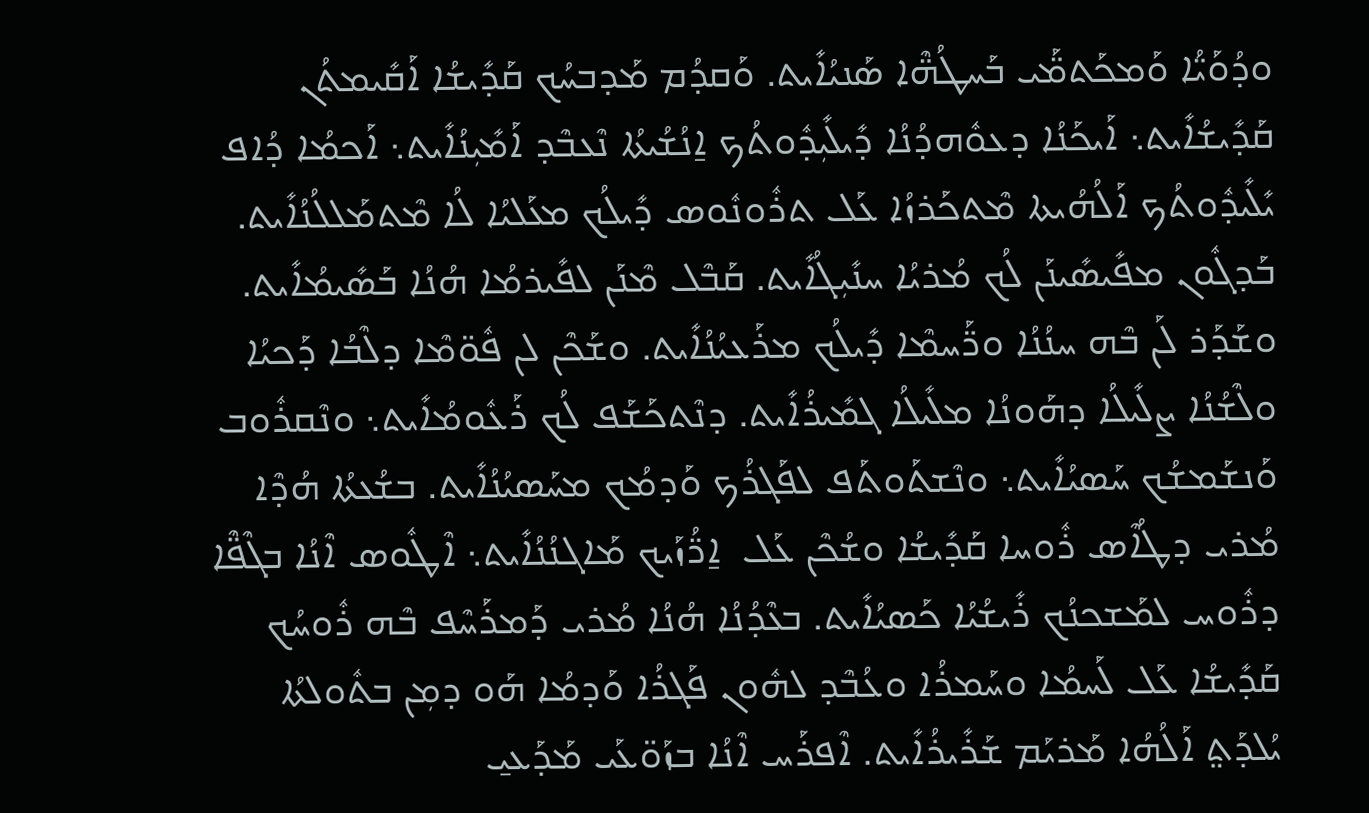ܘܕܳܘܰܝ̈ܳܐ ܘܰܡܟܰܬܡ̈ܰܝ ܒܰܚܛܳܗ̈ܶܐ ܣܰܢܝܳܐܺܝܬ. ܘܰܩܕܳܡ ܡܰܕܒܚܳܟ ܩܰܕܺܝܫܳܐ ܐܰܩܺܝܡܬܳܢ ܩܰܕܺܝܫܳܐܺܝܬ܆ ܐܰܝܟܰܢܳܐ ܕܥܘܽܗܕܳܢܳܐ ܕܺܝܠܺܝܼܕܽܘܬܳܟ ܐ̱ܢܳܫܳܝܬܳܐ ܢܶܥܒܶܕ ܐܰܡܺܝܼܢܳܐܺܝܬ܆ ܐܰܟܡܳܐ ܕܳܐܦ ܝܺܠܺܝܕܽܘܬܳܟ ܐܰܠܳܗܳܝܬܐ ܡܶܬܟܰܪܙܳܐ ܥܰܠ ܬܪܽܘܢܽܘܣ ܕܺܝܠܳܟ ܡܥܰܠܝܳܐ ܠܳܐ ܡܶܬܡܰܠܠܳܢܳܐܺܝܬ. ܒܰܕܓܽܘܢ ܡܦܺܝܣܺܝܢܰܢ ܠܳܟ ܡܳܪܝܳܐ ܚܢܺܝܼܓܳܐܺܝܬ. ܩܰܒܶܠ ܡܶܢܰܢ ܠܦܺܝܪܡܳܐ ܗܳܢܳܐ ܒܰܣܺܝܡܳܐܺܝܬ. ܘܫܰܕܰܪ ܠܰܢ ܒܶܗ ܚܢܳܢܳܐ ܘܪ̈ܰܚܡܶܐ ܕܺܝܠܳܟ ܡܪܰܥܝܳܢܳܐܺܝܬ. ܘܫܰܟܶܢ ܠܢ ܦܽܘ̈ܡܶܐ ܕܠܶܒܳܐ ܕܰܟܝܳܐ ܘܠܶܫܳܢܳܐ ܨܠܺܝܠܳܐ ܕܗܰܘܢܳܐ ܡܠܺܝܠܳܐ ܓܡܺܝܪܳܐܺܝܬ. ܕܢܶܬܟܰܫܰܦ ܠܳܟ ܪܰܥܽܘܡܳܐܺܝܬ܆ ܘܢܶܩܪܽܘܒ ܘܰܢܫܰܡܫܳܟ ܚܰܣܝܳܐܺܝܬ܆ ܘܢܶܫܬܰܘܬܰܦ ܠܦܰܓܪܳܟ ܘܰܕܡܳܟ ܡܚܰܣܝܳܢܳܐܺܝܬ. ܒܫܳܥܬܳܐ ܗܳܕܶܐ ܡܳܪܝ ܕܛܳܐܶܣ ܪܽܘܚܐ ܩܰܕܺܝܫܳܐ ܘܫܳܟܶܢ ܥܰܠ  ܐ̱ܪ̈ܳܙܰܝܟ ܡܰܐܓܢܳܢܳܐܺܝܬ܆ ܐܶܛܽܘܣ ܐܶܢܳܐ ܒܓܶܦ̈ܶܐ ܕܪܽܘܚ ܠܡܰܫܟܢܳܟ ܪܺܝܫܳܝܳܐ ܟܰܣܝܳܐܺܝܬ. ܒܥܶܕܳܢܳܐ ܗܳܢܳܐ ܡܳܪܝ ܕܰܡܪܰܚܶܦ ܒܶܗ ܪܽܘܚܳܟ ܩܰܕܺܝܫܳܐ ܥܰܠ ܠܰܚܡܳܐ ܘܚܰܡܪܳܐ ܘܥܳܒܶܕ ܠܗܽܘܢ ܦܰܓܪܳܐ ܘܰܕܡܳܐ ܗܰܘ ܕܡܼܢ ܒܬܽܘܠܬܳܐ ܝܳܠܕܰܬ݀ ܐܰܠܳܗܳܐ ܡܰܪܝܰܡ ܫܰܪܺܝܪܳܐܺܝܬ. ܐܶܦܪܰܚ ܐܶܢܳܐ ܒܙܰܘ̈ܥܰܝ ܡܰܕܰܥܝ̱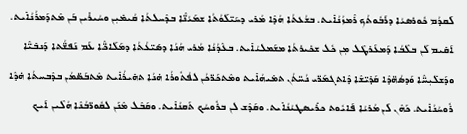ܠܰܩܕܳܡ ܟܽܘܪܣܝܳܐ ܕܪܰܒܽܘܬܳܟ ܪܶܡܙܳܢܳܐܺܝܬ. ܒܫܳܥܬܳܐ ܗܳܕܶܐ ܡܳܪܝ ܕܚܰܝ̈ܠܰܘܳܬܳܐ ܫܡܰܝܳܢ̈ܶܐ ܒܕܶܚܠܬܳܐ ܩܳܝܡܺܝܼܢ ܘܚܳܝܪܺܝܢ ܒܰܢ ܡܶܬܕܰܡܪܳܢܳܐܺܝܬ. ܐܰܩܺܝܡ ܠܰܢ ܒܠܶܒܳܐ ܕܰܡܥܰܪܛܶܠ ܡܼܢ ܟܽܠ ܫܟܺܝܪܬܳܐ ܡܫܰܡܠܝܳܐܺܝܬ. ܒܥܶܕܳܢܳܐ ܡܳܪܝ ܗܳܢܳܐ ܕܣܺܝ̈ܥܳܬܳܐ ܕܡܰܠܰܐܟ̈ܶܐ ܥܰܡ ܢܰܦܫ̈ܳܬܐ ܕܰܢܒܺܝ̈ܶܐ ܘܕܰܫܠܺܝܼܚ̈ܶܐ ܘܰܕܣܳܗ̈ܕܶܐ ܩܰܕܺܝ̈ܫܶܐ ܕܶܐܬܓܡܰܪ̈ܝ ܢܳܚ̈ܬܳܢ ܬܡܺܝܗܳܐܺܝܬ ܘܡܶܬܟܰܪ̈ܟܳܢ ܠܦܳܬܽܘܪܳܐ ܗ̇ܢܳܐ ܬܗܺܝܪܳܐܺܝܬ ܡܶܬܒܰܣ̈ܡܳܢ ܒܕܶܒܚܬܳܐ ܗ̇ܕܶܐ ܪܽܘܚܳܢܳܐܺܝܬ. ܟܰܗܶܢ ܠܰܢ ܡܳܪܝܳܐ ܦܰܐܝܽܘܬ ܟܪܺܝܣܛܝܳܢܳܐܺܝܬ. ܘܩܰܕܶܫ ܠܢ ܒܪܽܘܚܳܟ ܬܰܩܢܳܐܺܝܬ. ܘܩܰܒܶܠ ܡܶܢܰܢ ܠܩܽܘܪ̈ܒܳܢܶܐ ܗܳܠܶܝܢ ܐܰܝܟ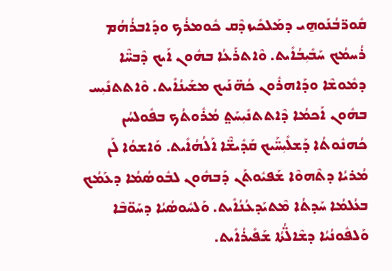ܩܽܘܪ̈ܒܳܢܰܘܗ̱ܝ ܕܡܰܠܟܺܝܙܕܶܩ ܟܽܘܡܪܳܟ ܘܕܰܐܒܪܳܗܳܡ ܪܳܚܡܳܟ ܚܰܒܺܝܼܒܳܐܺܝܬ. ܘܶܐܬܪܰܥܳܐ ܒܗܽܘܢ ܐܰܝܟ ܕܶܒܚ̈ܶܐ ܕܡܽܘܫܶܐ ܘܕܰܐܗܪܽܘܢ ܟܳܗ̈ܢܰܝܟ ܡܫܰܝܢܳܐܺܝܬ. ܘܶܐܬܬܢܺܝܼܚ ܒܗܽܘܢ ܐܰܟܡܳܐ ܕܶܐܬܬܢܺܝܼܚܰܬ݀ ܡܳܪܽܘܬܳܟ ܒܦܽܘܠܚܳܢ ܟܳܗܢܽܘܬܳܐ ܕܰܫܠܺܝܼܚ̈ܰܝܟ ܩܰܕܺܝܫ̈ܶܐ ܐܰܠܳܗܳܐܺܝܬ. ܘܰܐܫܘܳܐ ܠܰܢ ܡܳܪܝܳܐ ܕܬܶܗܘܶܐ ܫܰܦܝܽܘܬܰܢ ܕܰܒܗܽܘܢ ܠܒܽܘܣܳܡܳܐ ܕܥܰܡܳܟ ܒܥܳܠܡܳܐ ܚܰܕܬܳܐ ܡܶܬܝܰܕܥܳܢܳܐܺܝܬ. ܘܰܠܚܽܘܣܳܝܳܐ ܕܚܰܘ̈ܒܶܐ ܘܰܠܦܽܘܢܳܝܳܐ ܕܫܶܐܠ̈ܳܬܳܐ ܫܰܦܺܝܪܳܐܺܝܬ.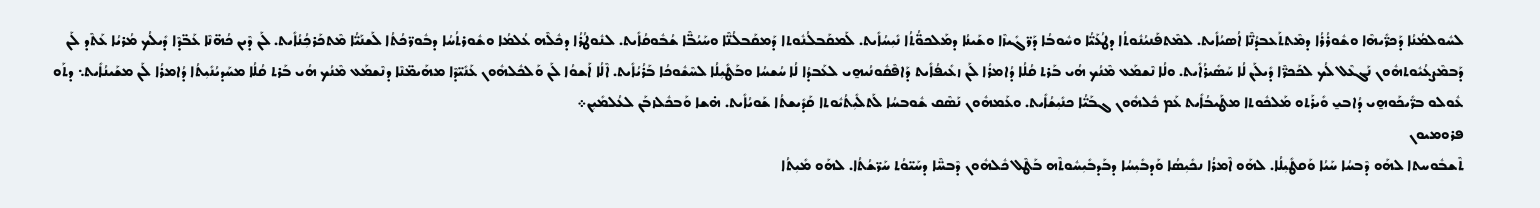ܠܚܽܘܠܡܳܢܳܐ ܕܰܟܪ̈ܺܝܗܶܐ ܘܫܽܘܪܳܪܳܐ ܕܡܶܬܬܰܥܒܕܳܢ̈ܶܐ ܐܳܣܝܳܐܺܝܬ. ܠܡܶܬܦܰܢܝܳܢܽܘܬܳܐ ܕܛܳܥܰܝ̈ܳܐ ܘܚܽܘܒܳܐ ܕܰܪ̈ܓܺܝܙܶܐ ܘܫܰܝܢܳܐ ܕܡܰܠܟܘ̈ܳܬܳܐ ܢܺܝܼܚܳܐܺܝܬ. ܠܰܡܩܰܒܠܳܢܽܘܬܐ ܕܰܡܩܰܒܠܳܢ̈ܶܐ ܘܚܰܝܳܒ̈ܶܐ ܫܳܒܽܘܩܳܐܺܝܬ. ܠܢܽܘܛܳܪܳܐ ܕܟܽܠܶܗ ܥܳܠܡܳܐ ܘܫܽܘܪܬܳܚܳܐ ܕܒܽܘܪ̈ܟܳܬܳܐ ܠܰܫܢܰܝ̈ܳܐ ܡܶܬܟܰܪܟܼܳܢܳܐܺܝܬ. ܠܰܢ ܕܶܝܢ ܟܳܗ̈ܢܶܐ ܥܰܒ̈ܕܶܐ ܕܺܝܠܳܟ ܡܳܪܝܳܐ ܥܰܬܶܕ ܠܰܢ ܕܰܒܡܶܨܥܳܝܽܘܬܗܽܘܢ ܢܰܓܥܶܠ ܠܳܟ ܠܟܰܟܪ̈ܶܐ ܕܺܝܠܰܢ ܠܳܐ ܚܰܣܺܝܪܳܐܺܝܬ. ܘܠܳܐ ܢܶܫܡܰܥ ܡܶܢܳܟ ܗܳܝ ܒܰܪܬ ܩܳܠܳܐ ܕܳܐܡܪܳܐ ܠܰܢ ܙܥܺܝܦܳܐܺܝܬ ܕܰܐܦܶܩܽܘܢܳܝܗ̱ܝ ܠܥܰܒܕܳܐ ܠܳܐ ܚܳܫܚܳܐ ܘܒܰܛܺܝܼܠܳܐ ܠܚܶܫܽܘܟܳܐ ܒܰܪܳܝܳܐܺܝܬ. ܐܶܠܳܐ ܐܰܫܘܳܐ ܠܰܢ ܘܰܠܟܽܠܗܽܘܢ ܥܰܢܺܝ̈ܕܶܐ ܡܗܰܝܡ̈ܢܶܐ ܕܢܶܫܡܰܥ ܡܶܢܳܟ ܗܳܝ ܒܰܪܬ ܩܳܠܳܐ ܡܚܰܕܝܳܢܺܝܼܬܳܐ ܕܳܐܡܪܳܐ ܠܰܢ ܡܫܰܝܢܳܐܺܝܬ܆ ܕܬܰܘ ܥܽܘܠܘ ܒܪ̈ܺܝܟܰܘܗ̱ܝ ܕܳܐܒܝ̱ ܘܺܝܪܰܬܘ ܡܰܠܟܽܘܬܐ ܡܛܰܝܒܳܐܺܝܬ ܥܰܡ ܟܽܠܗܽܘܢ ܓܒܰܝ̈ܳܐ ܟܢܺܝܼܫܳܐܺܝܬ. ܘܥܰܡܗܽܘܢ ܢܰܣܶܩ ܫܽܘܒܚܳܐ ܠܰܬܠܺܝܼܬܳܝܽܘܬܐ ܩܰܕܺܝܫܬܳܐ ܫܰܘܝܳܐܺܝܬ. ܗ̇ܫܐ ܘܰܒܟܽܠܙܒܰܢ ܠܥܳܠܡܺܝܼܢ܀
ܦܪܘܡܝܘܢ
ܬܶܫܒܽܘܚܬܐ ܠܗܰܘ ܕܶܒܚܳܐ ܚܰܝܳܐ ܘܰܩܛܺܝܼܠܳܐ. ܠܗܰܘ ܐܶܡܪܳܐ ܢܟܺܝܼܣܳܐ ܘܰܕܒܺܝܼܚܳܐ ܕܒܰܕܒܺܝܼܚܽܘܬܶܗ ܒܰܛܶܠ ܟܽܠܗܽܘܢ ܕܶܒܚ̈ܶܐ ܕܚܰܝ̈ܘܳܬ ܚܰܪ̈ܫܳܬܳܐ. ܠܗܰܘ ܡܺܝܼܬܳܐ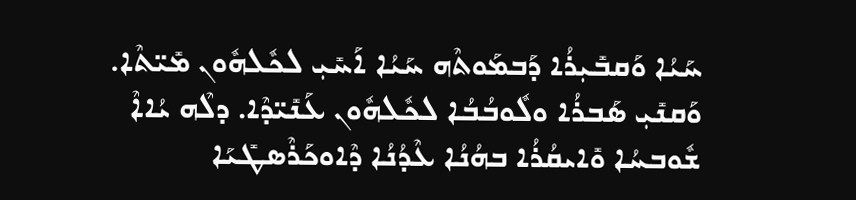ܚܰܝܳܐ ܘܰܩܒܺܝܼܪܳܐ ܕܰܒܡܰܘܬܶܗ ܚܰܝܳܐ ܐܰܚܺܝܼ ܠܟܽܠܗܽܘܢ ܡܺܝ̈ܬܶܐ. ܘܰܩܢܺܝܼ ܣܰܒܪܳܐ ܘܠܽܘܒܳܒܳܐ ܠܟܽܠܗܽܘܢ ܥܰܢܺܝ̈ܕܶܐ. ܕܠܶܗ ܝܳܐܐܶ ܫܽܘܒܚܳܐ ܘܺܐܝܩܳܪܳܐ ܒܗܳܢܳܐ ܥܶܕܳܢܳܐ ܕܶܐܘܟܰܪܶܣܛܺܝܰܐ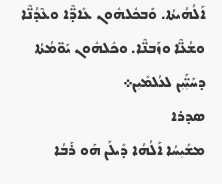ܐܰܠܳܗܳܝܬܳܐ. ܘܰܒܟܽܠܗܽܘܢ ܥܺܐܕ̈ܶܐ ܘܥܶܕܳܢ̈ܶܐ ܘܫܳܥ̈ܶܐ ܘܙܰܒܢ̈ܶܐ. ܘܟܽܠܗܽܘܢ ܝܰܘ̈ܡܳܬܳܐ ܕܚܰܝܼ̈ܰܝܼܢ ܠܥܳܠܡܺܝܼܢ܀
ܣܕܪܐ
ܡܫܺܝܼܚܳܐ ܐܰܠܳܗܳܐ ܕܺܝܠܰܢ ܗܰܘ ܪܰܒܳܐ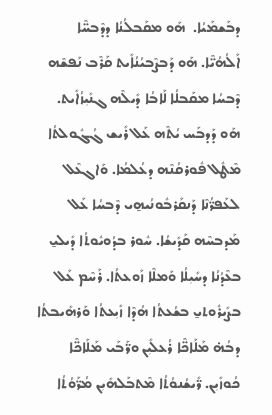ܕܒܰܫܡܰܝܳܐ.  ܗܰܘ ܡܩܰܒܠܳܢܳܐ ܕܕܶܒܚ̈ܶܐ ܐܰܠܳܗܳܝ̈ܶܐ. ܗܰܘ ܕܰܒܨܶܒܝܳܢܳܐܺܝܬ ܩܰܪܶܒ ܢܰܦܫܶܗ ܕܶܒܚܳܐ ܡܩܰܒܠܳܐ ܠܰܐܒܳܐ ܕܺܝܠܶܗ ܓܢܺܝܼܙܳܐܺܝܬ. ܗܰܘ ܕܰܕܒܰܚ ܝܳܬܶܗ ܥܰܠ ܪܺܝܫ ܓܳܓܽܘܠܬܳܐ ܡܶܛܽܠ ܦܽܘܪܩܳܢܶܗ ܕܥܳܠܡܳܐ. ܘܰܐܓܥܶܠ ܠܥܰܦܪ̈ܳܢܶܐ ܕܰܢܩܰܪܒܽܘܢܳܝܗ̱ܝ ܕܶܒܚܳܐ ܥܰܠ ܡܰܕܒܚܶܗ ܩܰܕܺܝܫܳܐ. ܚܽܘܪ ܒܕܳܘܝܽܘܬܳܐ ܕܺܝܠܝ̱ ܒܥܶܕܳܢܳܐ ܕܚܺܝܼܠܳܐ ܘܰܡܠܶܐ ܙܰܘܥܬܳܐ. ܪܰܚܶܡ ܥܰܠ ܒܨܺܝܪܽܘܬܝ̱ ܒܫܳܥܬܳܐ ܗܳܕܶܐ ܙܺܝܼܥܬܳܐ ܘܰܪܗܺܝܒܬܳܐ ܕܒܳܗ̇ ܡܰܠܰܐܟ̈ܶܐ ܪܳܥܠܺܝܼܢ ܘܪ̈ܰܒܰܝ ܡܰܠܰܐܟ̈ܶܐ ܟܳܘܙܺܝܼܢ. ܪ̈ܺܝܫܳܢܘܳܬܳܐ ܡܶܬܒܰܠܗܺܝܼܢ ܡܳܪ̈ܰܘܳܬܳܐ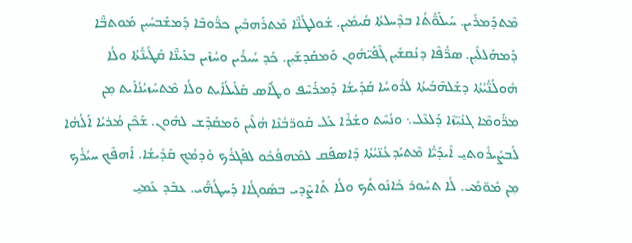ܡܶܬܕܰܡܪܺܝܢ. ܚܰܝܠܰܘ̈ܳܬܳܐ ܒܕܶܚܠܬܳܐ ܩܳܝܡܺܝܼܢ. ܫܽܘܠܛܳܢ̈ܶܐ ܡܶܬܪܰܗܒܺܝܼܢ ܟܪ̈ܽܘܒܶܐ ܕܰܡܫܰܒܚܺܝܼܢ ܡܰܘܬܒ̈ܶܐ ܕܰܡܗܰܠܠܺܝܼܢ. ܣܪ̈ܳܦܶܐ ܕܢܳܩܫܺܝܼܢ ܓܶܦܰܝ̈ܗܽܘܢ ܘܰܡܩܰܕܫܺܝܼܢ. ܟܰܕ ܚܳܝܪܺܝܢ ܘܚܳܙܶܝܢ ܒܥܰܝܢ̈ܶܐ ܩܰܛܺܝܢ̈ܳܬܳܐ ܘܠܳܐ ܗܽܘܠܳܢ̈ܳܝܳܬܳܐ ܕܫܰܠܗܶܒܺܝܬܳܐ ܠܪܽܘܚܳܐ ܩܰܕܺܝܫܳܐ ܕܰܡܪܰܚܶܦ ܘܛܳܐܶܣ ܩܰܠܺܝܠܳܐܺܝܬ ܘܠܳܐ ܡܶܬܚܰܙܝܳܢܳܐܺܝܬ ܡܼܢ ܡܪ̈ܰܘܡܶܐ ܓܢܺܝܼ̈ܙܶܐ ܕܰܠܥܶܠ܆ ܘܢܳܚܶܬ ܘܫܳܪܶܐ ܥܰܠ ܩܽܘܪ̈ܒܳܢܶܐ ܗܳܠܶܝܢ ܘܰܡܩܰܕܶܫ ܠܗܽܘܢ. ܫܰܟܶܢ ܡܳܪܝܳܐ ܐܰܠܳܗܳܐ ܠܰܒܨܺܝܪܽܘܬܝ̱ ܐܺܝܕܰܝ̈ܳܐ ܡܶܬܝܰܕܥܳܢ̈ܝܳܬܳܐ ܕܶܐܣܦܰܩ ܠܡܰܗܦܳܟܽܘ ܠܦܰܓܪܳܟ ܘܰܕܡܳܟ ܩܰܕܺܝܫܳܐ. ܐܰܗܦܶܟ ܚܝܳܪܳܟ ܡܼܢ ܡܽܘ̈ܡܰܝ. ܠܳܐ ܬܚܽܘܪ ܟܺܐܢܽܘܬܳܟ ܘܠܳܐ ܬܰܐܨܶܕܝ ܒܣܽܘܓܳܐܐ ܕܰܚܛܳܗ̈ܰܝ. ܥܒܶܕ ܥܰܡܝ̱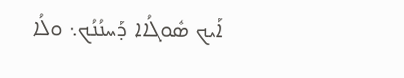ܐܰܝܟ ܣܽܘܓܳܐܐ ܕܰܚܢܳܢܳܟ܆ ܘܠܳܐ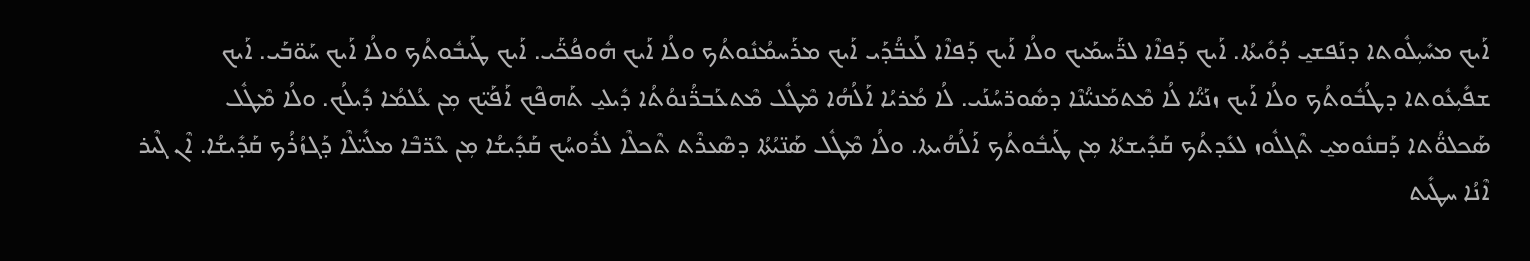ܐܰܝܟ ܡܚܺܝܼܠܽܘܬܐ ܕܢܰܦܫܝ̱ ܕܳܘܺܝܬܳܐ. ܐܰܝܟ ܕܰܦܐܶܐ ܠܪ̈ܰܚܡܰܝܟ ܘܠܳܐ ܐܰܝܟ ܕܰܦܐܶܐ ܠܰܥܒ̈ܳܕܰܝ ܐܰܝܟ ܡܪܰܚܡܳܢܽܘܬܳܟ ܘܠܳܐ ܐܰܝܟ ܗܽܘܦܳܟ̈ܰܝ. ܐܰܝܟ ܛܰܝܒܽܘܬܳܟ ܘܠܳܐ ܐܰܝܟ ܚܰܘ̈ܒܰܝ. ܐܰܝܟ ܫܦܺܝܼܥܽܘܬܐ ܕܛܳܒܽܘܬܳܟ ܘܠܳܐ ܐܰܝܟ ܙܢܰܝ̈ܳܐ ܠܳܐ ܡܶܬܡܰܢܝ̈ܳܢܶܐ ܕܣܽܘܪ̈ܚܳܢܰܝ. ܠܳܐ ܡܳܪܝܳܐ ܐܰܠܳܗܳܐ ܡܶܛܽܠ ܡܶܬܥܰܒܪ̈ܳܢܘܳܬܳܐ ܕܺܝܠܝ̱ ܬܰܗܦܶܟ ܐܰܦܰܝ̈ܟ ܡܼܢ ܥܳܠܡܳܐ ܕܺܝܠܳܟ. ܘܠܳܐ ܡܶܛܽܠ ܣܰܟܠܘ̈ܳܬܐ ܕܰܩܢܽܘܡܝ̱ ܬܶܓܠܽܘܙ ܠܥܺܕܬܳܟ ܩܰܕܺܝܫܬܳܐ ܡܼܢ ܛܰܝܒܽܘܬܳܟ ܐܰܠܳܗܳܝܬܐ. ܘܠܳܐ ܡܶܛܽܠ ܣܰܢ̈ܝܳܬܳܐ ܕܣܶܥܪܶܬ ܬܶܟܠܶܐ ܠܪܽܘܚܳܟ ܩܰܕܺܝܫܳܐ ܡܼܢ ܥܶܪ̈ܒܶܐ ܡܠܺܝ̈ܠܶܐ ܕܰܓܙܳܪܳܟ ܩܰܕܺܝܫܳܐ. ܐܶܢ ܓܶܝܪ ܐܶܢܳܐ ܚܛܺܝܬ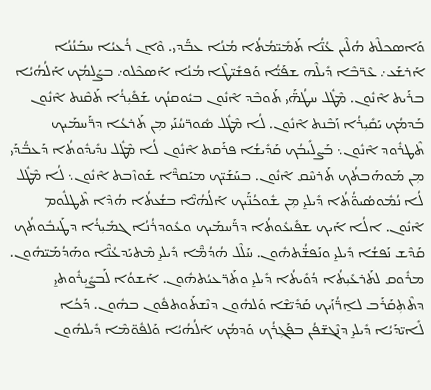ܘܰܐܣܟܠܶܬ ܗܳܠܶܝܢ ܥܳܢ̈ܳܐ ܬܰܡܺܝ̈ܡܳܬܳܐ ܡܳܢܳܐ ܥܒ̈ܰܕܝ. ܘܶܐܢ ܪܳܥܝܳܐ ܚܒܰܢܳܢܳܐ ܐܰܪܫܰܥ܇ ܥܶܪ̈ܒܶܐ ܕܺܝܠܶܗ ܫܦܰܝ̈ܳܐ ܘܰܦܫܺܝ̈ܛܶܐ ܡܳܢܳܐ ܐܰܣܟܶܠܘ܇ ܒܨܰܠܡܳܟ ܐܰܠܳܗܳܝܳܐ ܒܪܰܝܬ ܐܶܢܽܘܢ. ܡܶܛܽܠ ܚܛܳܗ̈ܰܝ ܬܰܘܒܶܕ ܐܶܢܽܘܢ ܒܝܽܘܩܢܳܟ ܫܰܦܺܝܼܪܳܐ ܬܰܩܶܢܬ ܐܶܢܽܘܢ ܒܰܕܡܳܟ ܝܰܩܺܝܼܪܳܐ ܙܰܒܶܢܬ ܐܶܢܽܘܢ. ܠܳܐ ܡܶܛܽܠ ܣܽܘܪ̈ܚܳܢܰܝ ܡܼܢ ܬܰܪܥܳܐ ܕܪ̈ܰܚܡܰܝܟ ܬܶܛܪܽܘܕ ܐܶܢܽܘܢ܆ ܒܰܨܠܺܝܒܳܟ ܩܰܕܺܝܫܳܐ ܦܪܰܩܬ ܐܶܢܽܘܢ ܠܳܐ ܡܶܛܽܠ ܢܕܺܝܕܽܘܬܳܐ ܕܰܥܒ̈ܳܕܰܝ ܡܼܢ ܡܰܘܗܰܒܬܳܟ ܬܰܪܚܶܩ ܐܶܢܽܘܢ. ܒܚܰܫܰܝ̈ܟ ܡܝܰܩܪ̈ܶܐ ܫܰܘܙܶܒܬ ܐܶܢܽܘܢ܆ ܠܳܐ ܡܶܛܽܠ ܠܳܐ ܢܳܡܽܘܣܳܝܘ̈ܳܬܳܐ ܕܺܝܠܝ̱ ܡܼܢ ܫܽܘܟܳܢ̈ܰܝܟ ܐܰܠܳܗܳܝ̈ܶܐ ܒܫܳܥܬܳܐ ܗܳܕܶܐ ܬܶܛܠܽܘܡ ܐܶܢܽܘܢ. ܐܠܳܐ ܐܰܝܟ ܫܦܺܝܥܽܘܬܳܐ ܕܪ̈ܰܚܡܰܝܟ ܘܥܽܘܕܪܳܢܳܐ ܓܡܺܝܼܪܳܐ ܕܛܰܝܒܽܘܬܳܟ ܩܰܕܶܫ ܢܰܦܫܳܐ ܕܺܝܠܝ̱ ܘܢܰܦܫ̈ܳܬܗܽܘܢ. ܚܰܠܶܠ ܗܳܕܳܡ̈ܶܐ ܕܺܝܠܝ̱ ܡܶܬܝܰܕܥܳܢ̈ܶܐ ܘܗܰܕܳܡܰܝ̈ܗܽܘܢ. ܡܪܽܘܩ ܠܬܰܪܥܺܝܼܬܳܐ ܕܳܘܺܝܬܳܐ ܕܺܝܠܝ̱ ܘܬܰܪ̈ܥܝܳܬܗܽܘܢ. ܐܰܫܘܳܐ ܠܰܒܨܺܝܼܪܽܘܬܝ̱ ܕܬܶܬܼܩܰܪܰܒ ܠܐ̱ܪ̈ܳܙܰܝܟ ܩܰܕܺܝ̈ܫܶܐ ܘܰܠܗܽܘܢ ܕܢܶܫܬܰܘܬܦܽܘܢ ܒܗܽܘܢ. ܕܰܟܳܐ ܠܺܐܝ̈ܕܰܝܳܐ ܕܺܝܠܝ̱ ܕܢܶܓܫ̈ܦܳܢ ܒܦܰܓܼܪܳܟ ܘܰܕܡܳܟ ܐܰܠܳܗܳܝܳܐ ܘܰܠܦܽܘ̈ܡܶܐ ܕܺܝܠܗܽܘܢ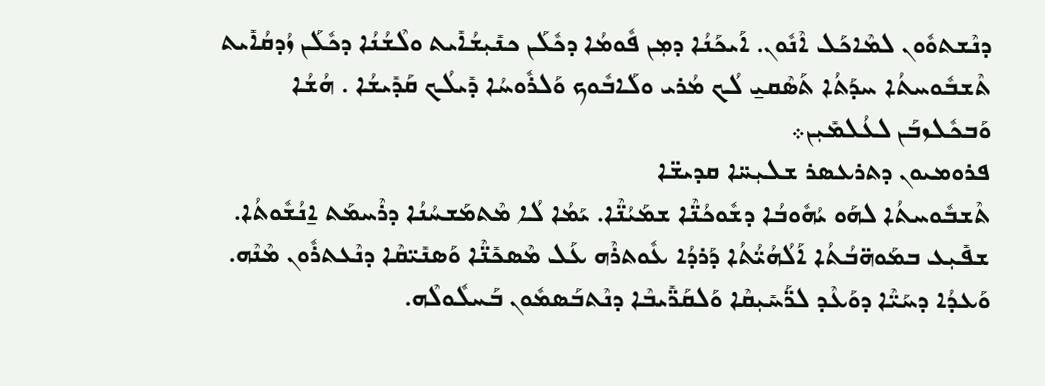ܕܢܶܫܬܘܽܘܢ ܠܡܶܐܟܰܠ ܐܶܢܽܘܢ. ܐܰܝܟܰܢܳܐ ܕܡܼܢ ܦܽܘܡܳܐ ܕܟܽܠܰܢ ܟܢܺܝܼܫܳܐܺܝܬ ܘܠܶܫܳܢܳܐ ܕܟܽܠܰܢ ܙܳܕܩܳܐܺܝܬ ܬܶܫܒܽܘܚܬܳܐ ܚܕܰܬܳܐ ܬܰܣܶܩܝ̱ ܠܳܟ ܡܳܪܝ ܘܠܰܐܒܽܘܟ ܘܰܠܪܽܘܚܳܐ ܕܺܝܠܳܟ ܩܰܕܺܝܫܳܐ . ܗܳܫܳܐ ܘܰܒܟܽܠܙܒܰܢ ܠܥܳܠܡܺܝܼܢ܀
ܦܪܘܡܝܘܢ ܕܬܪܥܣܪ ܫܠܝܼܚ̈ܐ ܩܕܝܫ̈ܐ
ܬܶܫܒܽܘܚܬܳܐ ܠܗܰܘ ܝܳܗܽܘܒܳܐ ܕܫܽܘܟܳܢ̈ܶܐ ܫܡܰܝܳܢ̈ܶܐ. ܝܰܡܳܐ ܠܳܐ ܡܶܬܡܰܫܚܳܢܳܐ ܕܪܶܚܡܰܬ ܐ̱ܢܳܫܽܘܬܳܐ. ܫܦܺܝܼܥ ܒܡܰܘܗ̈ܒܳܬܳܐ ܐܰܠܳܗܳܝ̈ܳܬܳܐ ܕܰܪܕܳܐ ܥܽܘܬܪܶܗ ܥܰܠ ܡܶܣܟܺܢ̈ܶܐ ܘܰܣܢܺܝ̈ܩܶܐ ܕܢܶܥܬܪܽܘܢ ܡܶܢܶܗ. ܘܰܥܕܳܐ ܕܚܰܝ̈ܶܐ ܕܘܰܥܶܕ ܠܪ̈ܰܚܺܝܼܩܶܐ ܘܰܠܩܰܪ̈ܺܝܒܶܐ ܕܢܶܬܒܰܣܡܽܘܢ ܒܰܚܠܽܘܠܶܗ.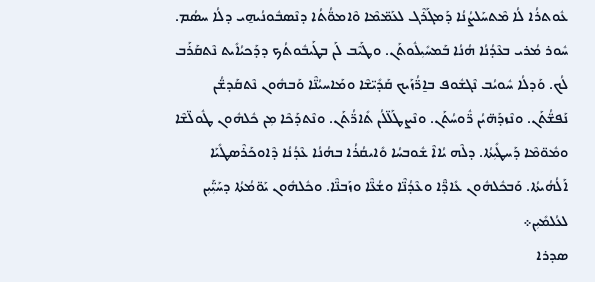ܥܽܘܬܪܳܐ ܠܳܐ ܡܶܬܚܰܠܨܳܢܳܐ ܕܰܡܓܰܪܶܓ ܠܥܰܡ̈ܡܶܐ ܘܶܐܡܘ̈ܳܬܳܐ ܕܢܶܣܒܽܘܢܳܝܗ̱ܝ ܕܠܳܐ ܚܣܳܡ. ܚܽܘܪ ܡܳܪܝ ܒܥܶܕܳܢܳܐ ܗܳܢܳܐ ܒܰܡܚܺܝܼܠܽܘܬܰܢ. ܘܛܰܝܶܒ ܠܰܢ ܒܛܰܝܒܽܘܬܳܟ ܕܕܰܟܝܳܐܺܝܬ ܢܶܬܩܰܪܰܒ ܠܳܟ. ܘܰܕܠܳܐ ܚܽܘܝܳܒ ܢܶܓܫܽܘܦ ܒܐ̱ܪ̈ܳܙܰܝܟ ܩܰܕܺܝ̈ܫܶܐ ܘܡܰܐܚܝܳܢ̈ܶܐ ܘܰܒܗܽܘܢ ܢܶܬܩܰܕܫ̈ܳܢ ܢܰܦܫ̈ܳܬܰܢ. ܘܢܶܙܕܰܗ̈ܝܳܢ ܪ̈ܽܘܚܳܬܰܢ. ܘܢܶܨܛܰܠ̈ܠܳܢ ܬܺܐܪ̈ܳܬܰܢ. ܘܢܶܬܕܰܟܶܐ ܡܼܢ ܟܽܠܗܽܘܢ ܛܽܘܠ̈ܫܶܐ ܘܡܽܘ̈ܡܶܐ ܕܰܚܛܺܝܼܬܳܐ. ܕܠܶܗ ܝܳܐܐܶ ܫܽܘܒܚܳܐ ܘܺܐܝܩܳܪܳܐ ܒܗܳܢܳܐ ܥܶܕܳܢܳܐ ܕܶܐܘܟܰܪܶܣܛܺܝܰܐ ܐܰܠܳܗܳܝܬܳܐ. ܘܰܒܟܽܠܗܽܘܢ ܥܺܐܕ̈ܶܐ ܘܥܶܕܳܢ̈ܶܐ ܘܫܳܥ̈ܶܐ ܘܙܰܒܢ̈ܶܐ. ܘܟܽܠܗܽܘܢ ܝܰܘ̈ܡܳܬܳܐ ܕܚܰܝܼ̈ܰܝܼܢ ܠܥܳܠܡܺܝܼܢ܀
ܣܕܪܐ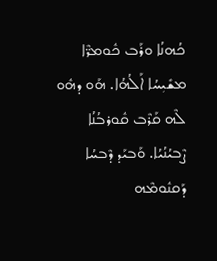ܟܳܗܢܳܐ ܘܪܰܒ ܟܽܘܡܪ̈ܶܐ ܡܫܺܝܼܚܳܐ ܐܰܠܳܗܳܐ. ܗܰܘ ܕܗܽܘ ܠܶܗ ܩܰܪܶܒ ܩܽܘܪܒܳܢܳܐ ܨܶܒܝܳܢܳܝܳܐ. ܘܰܒܝܰܕ ܕܶܒܚܳܐ ܕܰܩܢܽܘܡܶܗ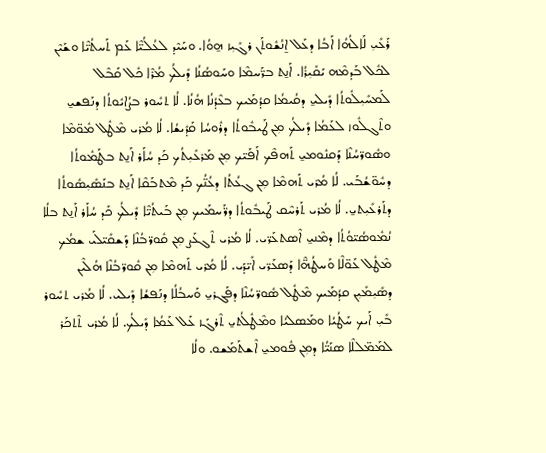ܪܰܥܺܝܼ ܠܰܐܠܳܗܳܐ ܐܰܒܳܐ ܕܥܰܠ ܐ̱ܢܳܫܽܘܬܰܢ ܪܓܺܝܼܙ ܗ̱ܘܳܐ. ܘܚܰܝܶܕ ܠܥܳܠܳܝ̈ܶܐ ܥܰܡ ܬܰܚܬܳܝ̈ܶܐ ܘܫܰܝܶܢ ܠܟܽܠ ܒܰܕܡܶܗ ܝܰܩܺܝܼܪܳܐ. ܐܰܢ̱ܬ ܒܪ̈ܰܚܡܶܐ ܘܚܰܘܣܳܢܳܐ ܕܺܝܠܳܟ ܡܳܪܶܐ ܟܽܠ ܩܰܒܶܠ ܠܰܡܚܺܝܼܠܽܘܬܳܐ ܕܺܝܠܝ̱ ܕܩܳܝܡܳܐ ܩܕܳܡܰܝܟ ܒܥܶܕܳܢܳܐ ܗܳܢܳܐ. ܠܳܐ ܬܚܽܘܪ ܒܨܳܐܝܽܘܬܳܐ ܕܢܰܦܫܝ̱ ܘܬܶܓܠܽܘܙ ܠܥܰܡܳܐ ܕܺܝܠܳܟ ܡܼܢ ܛܰܝܒܽܘܬܳܐ ܕܪܽܘܚܳܐ ܩܰܕܺܝܫܳܐ. ܠܳܐ ܡܳܪܝ ܡܶܛܽܠ ܡܽܘ̈ܡܶܐ ܘܣܽܘܪ̈ܚܳܢܶܐ ܕܰܩܢܽܘܡܝ̱ ܬܰܗܦܶܟ ܐܰܦܰܝ̈ܟ ܡܼܢ ܡܰܪܥܺܝܼܬܳܟ ܟܰܕ ܚܳܐܰܪ ܐܰܢ̱ܬ ܒܛܰܡܽܘܬܳܐ ܕܚܽܘ̈ܫܳܒܰܝ. ܠܳܐ ܡܳܪܝ ܬܰܗܡܶܐ ܡܼܢ ܓܥܳܬܳܐ ܕܥܳܢ̈ܳܟ ܟܰܕ ܡܶܬܒܰܩܶܐ ܐܰܢ̱ܬ ܒܢܰܣܺܝܼܣܽܘܬܳܐ ܕܬܰܪܥܺܝܼܬܝ̱. ܠܳܐ ܡܳܪܝ ܬܰܪܚܶܩ ܛܰܝܒܽܘܬܳܐ ܕܪ̈ܰܚܡܰܝܟ ܡܼܢ ܒܰܝܬܳܝ̈ܶܐ ܕܺܝܠܳܟ ܟܰܕ ܚܳܐܰܪ ܐܰܢ̱ܬ ܒܠܳܐ ܢܳܡܽܘܣܳܝ̈ܘܳܬܳܐ ܕܡܶܢܝ̱ ܐܶܣܬܥܰܪ̈ܝ. ܠܳܐ ܡܳܪܝ ܬܶܓܥܰܨ ܡܼܢ ܩܽܘܪ̈ܒܳܢܶܐ ܕܰܫܩܺܝ̈ܠܰܝ ܫܡܳܟ ܡܶܛܽܠ ܥܰܘ̈ܠܶܐ ܘܰܚܛܳܗ̈ܶܐ ܕܰܣܥܰܪ̈ܝ ܐܺܝ̈ܕܰܝ. ܠܳܐ ܡܳܪܝ ܬܰܗܡܶܐ ܡܼܢ ܩܽܘܪ̈ܒܳܢܶܐ ܗܳܠܶܝܢ ܕܣܺܝܼܡܺܝܼܢ ܩܕܳܡܰܝܟ ܡܶܛܽܠ ܣܽܘܪ̈ܚܳܢܶܐ ܕܦܰܓܪܝ̱ ܘܰܚܒܳܠܳܐ ܕܢܰܦܫܳܐ ܕܺܝܠܝ. ܠܳܐ ܡܳܪܝ ܬܚܽܘܪ ܒܺܝܼ ܐܰܝܟ ܚܰܛܳܝܳܐ ܘܡܰܣܠܝܳܐ ܘܡܶܛܽܠܳܬܝ̱ ܬܶܪܓܰܙ ܥܰܠ ܥܰܡܳܐ ܕܺܝܠܳܟ. ܠܳܐ ܡܳܪܝ ܬܶܬܟܰܪ ܠܡܰܡ̈ܠܠܶܐ ܣܢܰܝ̈ܳܐ ܕܡܼܢ ܦܽܘܡܝ̱ ܐܶܫܬܰܡܰܫܘ. ܘܠܳܐ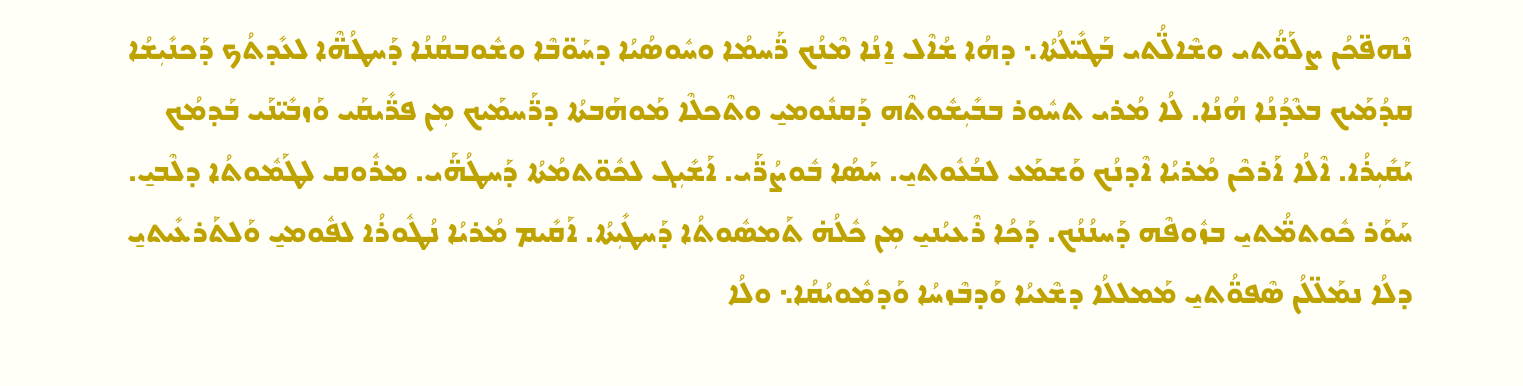ܢܶܗܦ̈ܟܳܢ ܨܠܰܘ̈ܳܬܝ ܘܫܶܐܠ̈ܳܬܝ ܒܰܛܺܝ̈ܠܳܬܳܐ܆ ܕܗܳܐ ܫܳܐܶܠ ܐ̱ܢܳܐ ܡܶܢܳܟ ܪ̈ܰܚܡܳܐ ܘܚܽܘܣܳܝܳܐ ܕܚܰܘ̈ܒܶܐ ܘܫܽܘܒܩܳܢܳܐ ܕܰܚܛܳܗ̈ܶܐ ܠܥܺܕܬܳܟ ܕܰܟܢܺܝܼܫܳܐ ܩܕܳܡܰܝܟ ܒܥܶܕܳܢܳܐ ܗܳܢܳܐ. ܠܳܐ ܡܳܪܝ ܬܚܽܘܪ ܒܒܺܝܼܫܽܘܬܶܗ ܕܰܩܢܽܘܡܝ̱ ܘܬܶܟܠܶܐ ܡܰܘܗܰܒܬܳܐ ܕܪ̈ܰܚܡܰܝܟ ܡܼܢ ܦܪ̈ܺܝܩܰܝ ܘܰܙܒܺܝ̈ܢܰܝ ܒܰܕܡܳܟ ܝܰܩܺܝܼܪܳܐ. ܐܶܠܳܐ ܐܰܪܟܶܢ ܡܳܪܝܳܐ ܐܶܕܢܳܟ ܘܰܫܡܰܥ ܠܒܳܥܽܘܬܝ̱. ܚܰܣܳܐ ܒܽܘܨܳܪ̈ܰܝ. ܐܰܫܺܝܼܓ ܠܟܽܘ̈ܬܡܳܬܳܐ ܕܰܚܛܳܗ̈ܰܝ. ܡܪܽܘܩ ܠܛܰܡܽܘܬܳܐ ܕܠܶܒܝ̱. ܚܰܘܰܪ ܟܽܘܬܡ̈ܳܬܝ̱ ܒܙܽܘܦܶܗ ܕܰܚܢܳܢܳܟ. ܕܰܟܳܐ ܪܶܥܝܳܢܝ̱ ܡܼܢ ܟܽܠܳܗ̇ ܬܰܡܣܽܘܬܳܐ ܕܰܚܛܺܝܼܬܳܐ. ܐܰܩܺܝܡ ܡܳܪܝܳܐ ܢܳܛܽܘܪܳܐ ܠܦܽܘܡܝ̱ ܘܰܠܬܰܪܥܺܝܬܝ̱ ܕܠܳܐ ܢܡܰܠ̈ܠܳܢ ܣܶܦܘ̈ܳܬܝ̱ ܡܰܡܠܠܳܐ ܕܫܶܥܝܳܐ ܘܰܕܒܶܙܚܳܐ ܘܰܕܡܽܘܝܳܩܳܐ܆ ܘܠܳܐ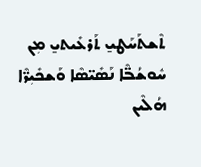ܬܶܫܬܰܚܰܛܝ̱ ܬܰܪܥܺܝܬܝ̱ ܡܼܢ ܚܽܘܫܳܒ̈ܶܐ ܢܰܣܺܝ̈ܣܶܐ ܘܰܫܟܺܝܼܪ̈ܶܐ ܗܳܠܶܝܢ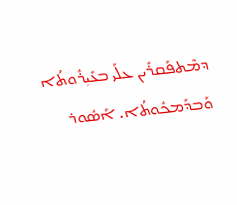ܕܡܶܬܦܰܩܪܺܝܢ ܥܠܰܝ ܒܥܺܝܼܪܽܘܬܳܐ ܘܰܒܕܰܡܟܽܘܬܳܐ. ܐܰܣܽܘܪ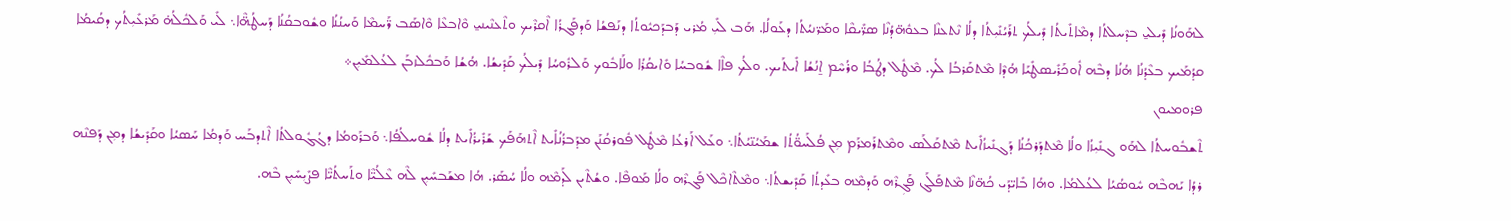ܠܗܰܘܢܳܐ ܕܺܝܠܝ̱ ܒܕܶܚܠܬܳܐ ܕܡܶܐܬܺܝܬܳܐ ܕܺܝܠܳܟ ܬܪܰܝܳܢܺܝܼܬܳܐ ܕܠܳܐ ܢܶܬܥܢܶܐ ܒܥܘܽܗ̈ܕܳܢܶܐ ܣܪ̈ܺܝܩܶܐ ܘܡܰܪ̈ܢܝܳܬܳܐ ܕܥܰܘܠܳܐ. ܗܰܒ ܠܺܝܼ ܡܳܪܝ ܕܰܒܕܰܟܝܽܘܬܳܐ ܕܢܰܦܫܳܐ ܘܰܕܦܰܓܪܳܐ ܐܶܩܪܶܝܟ ܘܬܶܥܢܶܝܢܝ̱ ܘܶܐܒܥܶܐ ܘܶܐܣܰܒ ܪ̈ܰܚܡܶܐ ܘܰܚܢܳܢܳܐ ܘܫܽܘܒܩܳܢܳܐ ܕܰܚܛܳܗ̈ܶܐ܆ ܠܺܝ ܘܰܠܟܽܠܳܗ̇ ܡܰܪܥܺܝܼܬܳܟ ܕܩܳܝܡܳܐ ܩܕܳܡܰܝܟ ܒܥܶܕܳܢܳܐ ܗܳܢܳܐ ܕܒܶܗ ܐܽܘܟܰܪܺܝܣܛܺܝܰܐ ܗܳܕܶܐ ܡܶܬܩܰܪܒܳܐ ܠܳܟ. ܡܶܛܽܠ ܕܛܳܒܳܐ ܘܪܳܚܶܡ ܐ̱ܢܳܫܳܐ ܐܺܝܬܰܝܟ. ܘܠܳܟ ܦܐܶܐ ܫܽܘܒܚܳܐ ܘܺܐܝܩܳܪܳܐ ܘܠܰܐܒܽܘܟ ܘܰܠܪܽܘܚܳܐ ܕܺܝܠܳܟ ܩܰܕܺܝܫܳܐ. ܗܳܫܳܐ ܘܰܒܟܽܠܙܒܰܢ ܠܥܳܠܡܺܝܼܢ܀
ܦܪܘܡܝܘܢ
ܬܶܫܒܽܘܚܬܳܐ ܠܗܰܘ ܓܢܺܝܼܙܳܐ ܘܠܳܐ ܡܶܬܕܰܪܟܳܢܳܐ ܕܰܓܢܺܝܙܳܐܺܝܬ ܡܶܬܩܰܠܰܣ ܘܡܶܬܪܰܡܪܰܡ ܡܼܢ ܦܳܠܰܚܘ̈ܳܬܳܐ ܫܡܰܝܳܢ̈ܝܳܬܳܐ܆ ܘܥܰܠ ܐܰܪܥܳܐ ܡܶܛܽܠ ܦܽܘܪܩܳܢܰܢ ܡܕܰܒܪܳܢܳܐܺܝܬ ܐܶܬܗܰܦܰܟ ܫܰܪܺܝܪܳܐܺܝܬ ܕܠܳܐ ܫܽܘܚܠܳܦܳܐ܆ ܘܰܒܪܰܘܡܳܐ ܕܓܳܓܽܘܠܬܳܐ ܐܶܬܕܒܰܚ ܘܰܕܡܳܐ ܚܰܣܝܳܐ ܘܩܰܕܺܝܫܳܐ ܕܡܼܢ ܕܰܦܢܶܗ ܪܕܳܐ ܝܰܗܒܶܗ ܚܽܘܣܳܝܳܐ ܠܥܳܠܡܳܐ. ܘܗܳܐ ܒܺܐܝ̈ܕܰܝ ܟܳܗ̈ܢܶܐ ܡܶܬܦܰܠܰܓ ܦܰܓܼܪܶܗ ܘܰܕܡܶܗ ܒܥܺܕܬܳܐ ܩܰܕܺܝܫܬܳܐ܆ ܘܡܶܬܶܐܟܶܠ ܦܰܓܪܶܗ ܘܠܳܐ ܡܰܘܦܶܐ. ܘܫܳܬܶܝܢ ܠܰܕܡܶܗ ܘܠܳܐ ܚܳܣܰܪ. ܗܳܐ ܡܫܰܒܚܺܝܼܢ ܠܶܗ ܥܶܠܳܝ̈ܶܐ ܘܬܰܚܬܳܝ̈ܶܐ ܦܨܺܝܼܚܺܝܼܢ ܒܶܗ.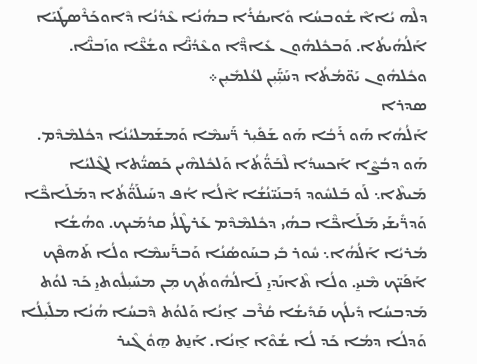ܕܠܶܗ ܝܳܐܐܶ ܫܽܘܒܚܳܐ ܘܺܐܝܩܳܪܳܐ ܒܗܳܢܳܐ ܥܶܕܳܢܳܐ ܕܶܐܘܟܰܪܶܣܛܺܝܰܐ ܐܰܠܳܗܳܝܬܳܐ. ܘܰܒܟܽܠܗܽܘܢ ܥܺܐܕ̈ܶܐ ܘܥܶܕܳܢ̈ܶܐ ܘܫܳܥ̈ܶܐ ܘܙܰܒܢ̈ܶܐ. ܘܟܽܠܗܽܘܢ ܝܰܘ̈ܡܳܬܳܐ ܕܚܰܝܼ̈ܰܝܼܢ ܠܥܳܠܡܺܝܼܢ܀
ܣܕܪܐ
ܐܰܠܳܗܳܐ ܗܰܘ ܪܰܒܳܐ ܗܰܘ ܫܰܦܺܝܼܪ ܪ̈ܰܚܡܶܐ ܘܰܡܫܰܡܠܝܳܢܳܐ ܕܟܽܠܡܶܕܶܡ. ܗܰܘ ܕܒܳܨܶܐ ܐܰܟܚܕܳܐ ܠܶܒܰܘ̈ܳܬܳܐ ܘܰܠܟܽܠܗܶܝܢ ܟܰܣܝ̈ܳܬܐ ܠܓܶܠܝܳܐ ܡܰܝܬܶܐ܆ ܠܰܘ ܒܰܠܚܽܘܕ ܕܰܒܢܰܝ̈ܢܳܫܳܐ ܐܶܠܳܐ ܐܳܦ ܕܚܰܝܠܰܘ̈ܳܬܳܐ ܕܡܰܠܰܐܟ̈ܶܐ ܘܰܕܪ̈ܺܝܫܰܝ ܡܰܠܰܐܟ̈ܶܐ ܒܗܳܝ ܕܟܽܠܡܶܕܶܡ ܥܰܪܛܶܠܳܝ ܩܕܳܡܰܝܟ. ܘܗܳܫܳܐ ܡܳܪܝܳܐ ܐܰܠܳܗܳܐ܆ ܚܽܘܪ ܒܺܝ ܒܚܰܘܣܳܢܳܐ ܘܰܒܪ̈ܰܚܡܶܐ ܘܠܳܐ ܬܰܗܦܶܟ ܐܰܦܰܝ̈ܟ ܡܶܢܝ̱. ܘܠܳܐ ܬܶܐܢܰܕܝ̱ ܠܰܐܠܳܗܽܘܬܳܟ ܡܼܢ ܡܚܺܝܼܠܽܘܬܝ̱ ܟܰܕ ܠܘܳܬ ܡܰܕܒܚܳܐ ܕܺܝܠܳܟ ܩܰܕܺܝܫܳܐ ܩܳܪܶܒ ܐ̱ܢܳܐ ܘܰܠܘܳܬ ܕܶܒܚܳܐ ܗܳܢܳܐ ܡܠܺܝܼܠܳܐ ܘܰܕܠܳܐ ܕܡܳܐ ܟܰܕ ܠܳܐ ܫܳܘܶܐ ܐ̱ܢܳܐ. ܐܰܢ̱ܬ ܗ̱ܘܽ ܓܶܝܪ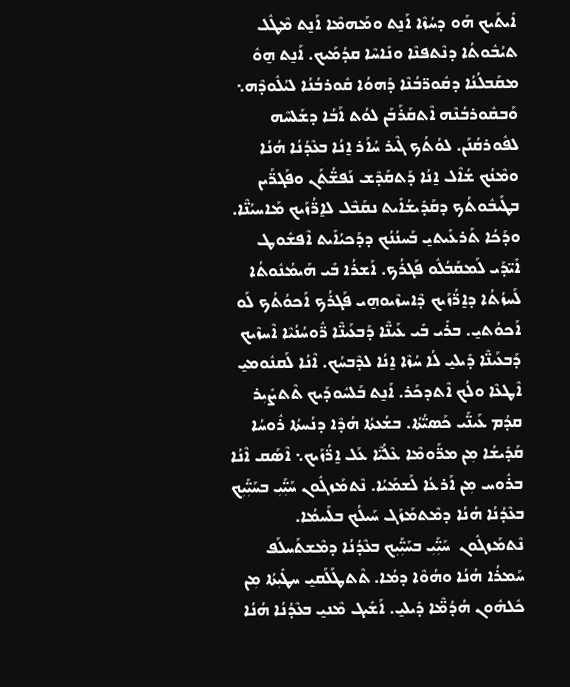ܐܺܝܬܰܝܟ ܗܰܘ ܕܚܳܙܶܐ ܐܰܢ̱ܬ ܘܡܰܗܡܶܐ ܐܰܢ̱ܬ ܡܶܛܽܠ ܬܝܳܒܽܘܬܳܐ ܕܢܶܬܦܢܶܐ ܘܢܺܐܚܶܐ ܩܕܳܡܰܝܟ. ܐܰܢ̱ܬ ܗ̱ܘܽ ܡܩܰܒܠܳܢܳܐ ܕܩܽܘܪ̈ܒܳܢܶܐ ܕܰܗܘܳܐ ܩܽܘܪܒܳܢܳܐ ܠܝܳܠܽܘܕܶܗ܆ ܘܰܒܩܽܘܪܒܳܢܶܗ ܐܶܬܩܰܪܰܒܰܢ ܠܘܳܬ ܐܰܒܳܐ ܕܫܰܠܚܶܗ ܠܦܽܘܪܩܳܢܰܢ. ܠܘܳܬܳܟ ܓܶܝܪ ܚܳܐܰܪ ܐ̱ܢܳܐ ܒܥܶܕܳܢܳܐ ܗܳܢܳܐ ܘܡܶܢܳܟ ܫܳܐܶܠ ܐ̱ܢܳܐ ܕܰܬܩܰܕܶܫ ܢܰܦܫ̈ܳܬܰܢ ܘܦܰܓܪ̈ܰܝܢ ܒܛܰܝܒܽܘܬܳܟ ܕܩܰܕܺܝܫܳܐܺܝܬ ܢܩܰܒܶܠ ܠܐ̱ܪ̈ܳܙܰܝܟ ܡܰܐܚܝܳܢ̈ܶܐ. ܘܕܰܟܳܐ ܬܰܪܥܺܝܬܝ̱ ܒܰܚܢܳܢܳܟ ܕܕܰܟܝܳܐܺܝܬ ܐܶܦܫܽܘܛ ܐܺܝ̈ܕܰܝ ܠܰܡܩܰܒܳܠܽܘ ܦܰܓܪܳܟ. ܐܰܫܪܳܐ ܒܺܝ ܗܰܝܡܳܢܽܘܬܳܐ ܠܰܚܙܳܬܳܐ ܕܐ̱ܪ̈ܳܙܰܝܟ ܕܶܐܚܙܶܝܘܗ̱ܝ ܦܰܓܪܳܟ ܐܰܟܘܳܬܳܟ ܠܰܘ ܐܰܟܘܳܬܝ̱. ܒܪܺܝ ܒܺܝ ܥܰܝܢ̈ܶܐ ܕܰܒܥܰܝܢ̈ܶܐ ܪ̈ܽܘܚܳܢܳܝܶܐ ܐܶܚܙܶܝܟ ܕܰܒܥܰܝܢ̈ܶܐ ܕܺܝܠܝ̱ ܠܳܐ ܚܳܙܶܐ ܐ̱ܢܳܐ ܠܕܶܒܚܳܟ. ܐܶܢܳܐ ܠܰܩܢܽܘܡܝ̱ ܐܶܛܥܶܐ ܘܠܳܟ ܐܶܬܕܟܰܪ. ܐܰܢ̱ܬ ܒܰܠܚܽܘܕܰܝܟ ܬܶܬܨܺܝܼܪ ܩܕܳܡ ܥܰܝܢ̈ܰܝ ܟܰܣܝ̈ܳܬܳܐ. ܒܫܳܥܬܳܐ ܗܳܕܶܐ ܕܢܳܚܬܳܐ ܪܽܘܚܳܐ ܩܰܕܺܝܫܳܐ ܡܼܢ ܡܪ̈ܰܘܡܶܐ ܥܶܠܳܝ̈ܶܐ ܥܰܠ ܐ̱ܪ̈ܳܙܰܝܟ܆ ܐܶܣܰܩ ܐܶܢܳܐ ܒܪܽܘܚ ܡܼܢ ܐܰܪܥܳܐ ܠܰܫܡܰܝܳܐ. ܢܶܬܡܰܙܓܽܘܢ ܚܰܝܼ̈ܰܝܼ ܒܚܰܝܼ̈ܰܝܼܟ ܒܥܶܕܳܢܳܐ ܗܳܢܳܐ ܕܡܶܬܡܰܙܰܓ ܚܰܝܠܳܟ ܒܠܰܚܡܳܐ. ܢܶܬܡܰܙܓܽܘܢ  ܚܰܝܼ̈ܰܝܼ ܒܚܰܝܼ̈ܰܝܼܟ ܒܥܶܕܳܢܳܐ ܕܡܶܫܬܰܚܠܰܦ ܚܰܡܪܳܐ ܗܳܢܳܐ ܘܗܳܘܶܐ ܕܡܳܐ. ܬܶܬܛܰܠܰܩܝ̱ ܚܛܺܝܼܬܳܐ ܡܼܢ ܟܽܠܗܽܘܢ ܗܳܕܳܡ̈ܶܐ ܕܺܝܠܝ̱. ܐܰܫܺܝܓ ܡܶܢܝ̱ ܒܥܶܕܳܢܳܐ ܗܳܢܳܐ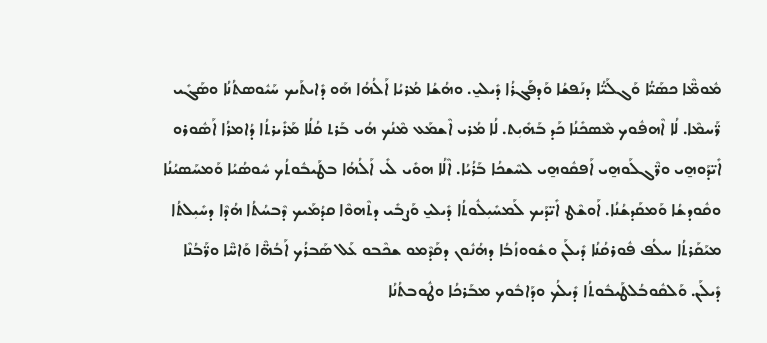ܡܽܘܡ̈ܶܐ ܟܣܰܝ̈ܳܐ ܘܰܓܠܰܝ̈ܳܐ ܕܢܰܦܫܳܐ ܘܰܕܦܰܓܪܳܐ ܕܺܝܠܝ̱. ܘܗܳܫܳܐ ܡܳܪܝܳܐ ܐܰܠܳܗܳܐ ܗܰܘ ܕܺܐܝܬܰܝܟ ܚܰܝܽܘܣܬܳܢܳܐ ܘܣܰܓܺܝ ܪ̈ܰܚܡܶܐ. ܠܳܐ ܐܶܗܦܽܘܟ ܡܶܣܟܺܢܳܐ ܟܰܕ ܒܰܗܺܝܼܬ. ܠܳܐ ܡܳܪܝ ܐܶܫܡܰܥ ܡܶܢܳܟ ܗܳܝ ܒܰܪܬ ܩܳܠܳܐ ܡܰܪܺܝܪܬܳܐ ܕܳܐܡܪܳܐ ܐܰܣܽܘܪܘ ܐܺܝ̈ܕܰܘܗ̱ܝ ܘܪ̈ܶܓܠܰܘܗ̱ܝ ܐܰܦܩܽܘܗ̱ܝ ܠܚܶܫܟܳܐ ܒܰܪܳܝܳܐ. ܐܶܠܳܐ ܗܘܺܝ ܠܺܝ ܐܰܠܳܗܳܐ ܒܛܰܝܒܽܘܬܳܟ ܚܽܘܣܳܝܳܐ ܘܰܡܚܰܣܝܳܢܳܐ ܘܩܽܘܕܫܳܐ ܘܰܡܩܰܕܫܳܢܳܐ. ܐܰܘܫܶܛ ܐܺܝ̈ܕܰܝܟ ܠܰܡܚܺܝܼܠܽܘܬܳܐ ܕܺܝܠܝ̱ ܘܰܨܒܺܝ ܕܬܶܗܘܶܐ ܩܕܳܡܰܝܟ ܕܶܒܚܳܬܳܐ ܗܳܕܶܐ ܕܚܺܝܼܠܬܳܐ ܡܝܰܩܰܪܬܳܐ ܚܠܳܦ ܦܽܘܪܩܳܢܳܐ ܕܺܝܠܰܢ ܘܫܽܘܘܙܳܒܳܐ ܕܗܳܢܽܘܢ ܕܩܰܕܶܡܘ ܫܟܶܒܘ ܥܰܠ ܣܰܒܪܳܟ ܐܰܒܳܗ̈ܶܐ ܘܰܐܚ̈ܶܐ ܘܪ̈ܰܒܳܢܶܐ ܕܺܝܠܰܢ. ܘܰܠܩܽܘܒܳܠܛܰܝܒܽܘܬܳܐ ܕܺܝܠܳܟ ܘܕܰܐܒܽܘܟ ܡܒܰܪܟܳܐ ܘܛܽܘܒܬܳܢܳܐ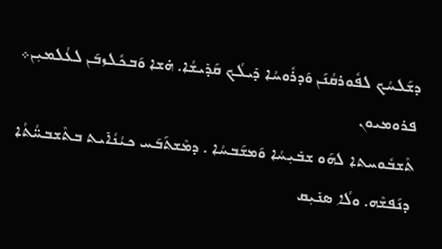ܕܫܰܠܚܳܟ ܠܦܽܘܪܩܳܢܰܢ ܘܰܕܪܽܘܚܳܐ ܕܺܝܠܳܟ ܩܰܕܺܝܫܳܐ. ܗ̇ܫܐ ܘܰܒܟܽܠܙܒܰܢ ܠܥܳܠܡܝܼܢ܀
ܦܪܘܡܝܘܢ
ܬܶܫܒܽܘܚܬܐ ܠܗܰܘ ܫܒܺܝܼܚܳܐ ܘܰܡܫܰܒܚܳܐ . ܕܡܶܫܬܰܒܰܚ ܟܝܳܢܳܐܺܝܬ ܒܬܶܫܒܚ̈ܳܬܳܐ ܕܢܰܦܫܶܗ. ܘܠܳܐ ܣܢܺܝܼܩ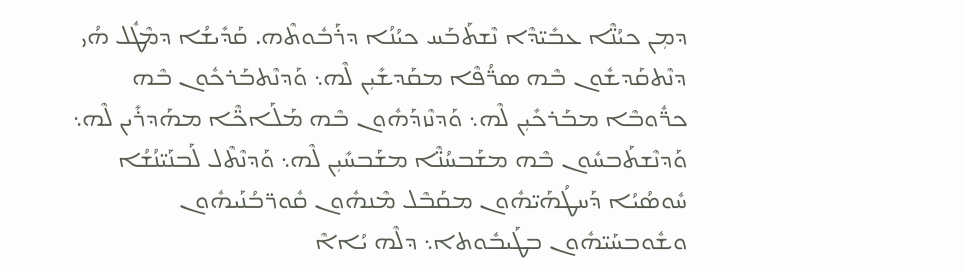ܕܡܼܢ ܟܝܳܢ̈ܶܐ ܥܒܺܝ̈ܕܶܐ ܢܶܫܬܰܒܰܚ ܟܝܳܢܳܐ ܕܪܰܒܽܘܬܶܗ. ܩܰܕܺܝܫܳܐ ܕܡܶܛܽܠ ܗܳܝ ܕܢܶܬܩܰܕܫܽܘܢ ܒܶܗ ܣܪ̈ܳܦܶܐ ܡܩܰܕܫܺܝܼܢ ܠܶܗ܆ ܘܰܕܢܶܬܒܰܪܟܽܘܢ ܒܶܗ ܟܪ̈ܽܘܒܶܐ ܡܒܰܪܟܺܝܼܢ ܠܶܗ܆ ܘܰܕܢܶܙܕܰܗܽܘܢ ܒܶܗ ܡܰܠܰܐܟ̈ܶܐ ܡܗܰܕܪܺܝܢ ܠܶܗ܆ ܘܰܕܢܶܫܬܰܒܚܽܘܢ ܒܶܗ ܡܫܰܒܚܳܢ̈ܶܐ ܡܫܰܒܚܺܝܼܢ ܠܶܗ܆ ܘܰܕܢܶܬܶܠ ܠܰܒܢܰܝ̈ܢܳܫܳܐ ܚܽܘܣܳܝܳܐ ܕܰܚܛܳܗܰܝ̈ܗܽܘܢ ܡܩܰܒܶܠ ܡܶܢܗܽܘܢ ܩܽܘܪ̈ܒܳܢܰܝܗܽܘܢ ܘܫܽܘܒܚܰܝ̈ܗܽܘܢ ܒܛܰܝܒܽܘܬܐ܆ ܕܠܶܗ ܝܳܐܐܶ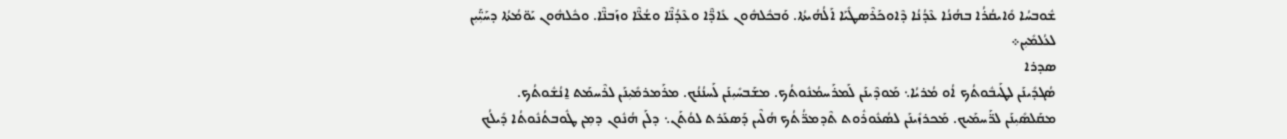ܫܽܘܒܚܳܐ ܘܺܐܝܩܳܪܳܐ ܒܗܳܢܳܐ ܥܶܕܳܢܳܐ ܕܶܐܘܟܰܪܶܣܛܺܝܰܐ ܐܰܠܳܗܳܝܬܳܐ. ܘܰܒܟܽܠܗܽܘܢ ܥܺܐܕ̈ܶܐ ܘܥܶܕܳܢ̈ܶܐ ܘܫܳܥ̈ܶܐ ܘܙܰܒܢ̈ܶܐ. ܘܟܽܠܗܽܘܢ ܝܰܘ̈ܡܳܬܳܐ ܕܚܰܝܼ̈ܰܝܼܢ ܠܥܳܠܡܺܝܼܢ܀
ܣܕܪܐ
ܣܳܓܕܺܝܢܰܢ ܠܛܰܝܒܽܘܬܳܟ ܐܳܘ ܡܳܪܝܳܐ܆ ܡܰܘܕܶܝܢܰܢ ܠܰܡܪܰܚܡܳܢܽܘܬܳܟ. ܡܫܰܒܚܺܝܼܢܰܢ ܠܰܚܢܳܢܳܟ. ܡܪܰܡܪܡܺܝܼܢܰܢ ܠܪܶܚܡܰܬ ܐ̱ܢܳܫܽܘܬܳܟ. ܡܩܰܠܣܺܝܼܢܰܢ ܠܪ̈ܰܚܡܰܝܟ. ܡܰܟܪܙܺܝܢܰܢ ܠܣܳܥܽܘܪܽܘܬ ܬܶܕܡܪ̈ܳܬܳܟ ܗܳܠܶܝܢ ܕܰܣܥܰܪܬ ܠܘܳܬܰܢ܆ ܕܠܰܢ ܗܳܢܽܘܢ ܕܡܼܢ ܛܽܘܒܬܳܢܽܘܬܳܐ ܕܺܝܠܳܟ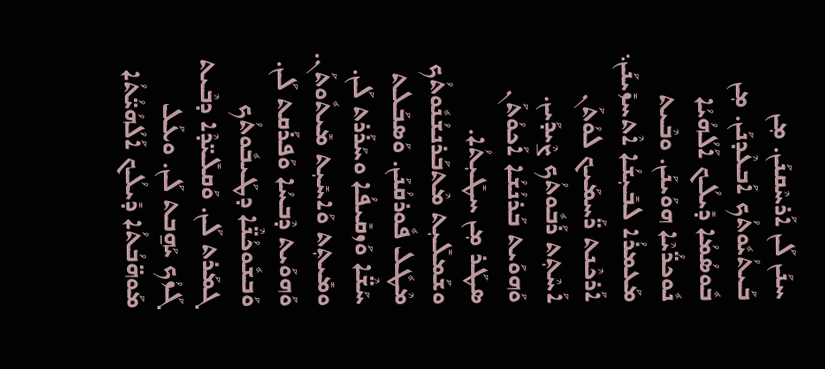ܚܢܰܢ ܠܰܢ ܐܰܪܚܶܩܢܰܢ. ܡܼܢ ܒܰܝܬܳܝܽܘܬܳܟ ܐܰܒܥܶܕܢܰܢ. ܡܼܢ ܒܽܘܣܳܡܳܐ ܕܺܝܠܳܟ ܐܰܠܳܗܳܝܳܐ ܢܽܘܟܪ̈ܳܝܶܐ ܗܘܰܝܢܰܢ. ܘܒܶܝܬ ܡܰܥܡܪܳܐ ܠܒܺܝܼܫܳܐ ܐܶܬܚܙܺܝܢܰܢ܆ ܐܰܪܟܶܢܬ ܪ̈ܰܚܡܰܝܟ ܠܘܳܬܰܢ ܐܰܚܶܬܼܬ ܪܰܒܽܘܬܳܟ ܨܶܝܕܰܝܢ. ܘܰܗܘܰܝܬ ܒܰܪܢܳܫܳܐ ܐܰܟܘܳܬܰܢ ܣܛܰܪ ܡܼܢ ܚܛܺܝܼܬܳܐ. ܘܫܰܡܠܺܝܼܬ ܡܶܬܒܰܪܢܫܳܢܽܘܬܳܟ ܡܶܛܽܠ ܦܽܘܪܩܳܢܰܢ. ܘܰܣܒܰܠܬ ܚܰܫ̈ܶܐ ܘܰܙܩܺܝܦܳܐ ܘܚܰܪܰܪܬ ܠܰܢ. ܘܡܺܝܬܼܬ ܘܰܐܚܺܝܼܬ ܡܺܝܬܽܘܬܰܢ. ܘܰܗܘܰܝܬ ܕܶܒܚܳܐ ܘܰܦܪܰܩܬ ܠܰܢ. ܘܰܒܫܽܘܟܳܢ̈ܶܐ ܕܛܰܝܒܽܘܬܳܟ ܓܡܰܪܬ ܠܰܢ. ܘܰܩܠܺܝ̈ܕܶܐ ܕܒܶܝܬ ܓܰܙܳܟ ܝܰܗ̱ܒܬ ܠܰܢ. ܘܥܰܠ ܡܰܘܗ̈ܒܳܬܳܐ ܕܺܝܠܳܟ ܐܰܠܳܗܳܝ̈ܳܬܳܐ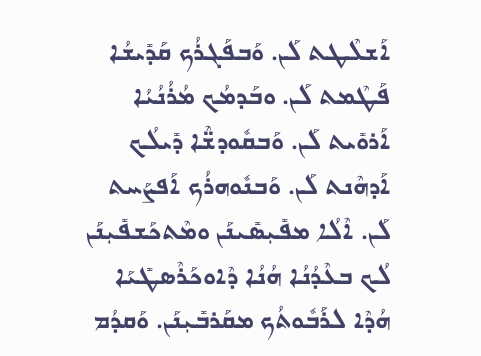ܐܰܫܠܶܛܬ ܠܰܢ. ܘܰܒܦܰܓܪܳܟ ܩܰܕܺܝܫܳܐ ܦܰܛܶܡܬ ܠܰܢ. ܘܒܰܕܡܳܟ ܡܳܪܳܢܳܝܳܐ ܐܰܪܘܺܝܬ ܠܰܢ. ܘܰܒܩܽܘܕܫ̈ܶܐ ܕܺܝܠܳܟ ܐܰܕܗܶܢܬ ܠܰܢ. ܘܰܒܢܽܘܗܪܳܟ ܐܰܦܨܰܚܬ ܠܰܢ. ܐܶܠܳܐ ܡܦܺܝܼܣܺܝܢܰܢ ܘܡܶܬܟܰܫܦܺܝܼܢܰܢ ܠܳܟ ܒܥܶܕܳܢܳܐ ܗܳܢܳܐ ܕܶܐܘܟܰܪܶܣܛܺܝܰܐ ܗܳܕܶܐ ܠܪܰܒܽܘܬܳܟ ܡܩܰܪܒܺܝܼܢܰܢ. ܘܰܩܕܳܡ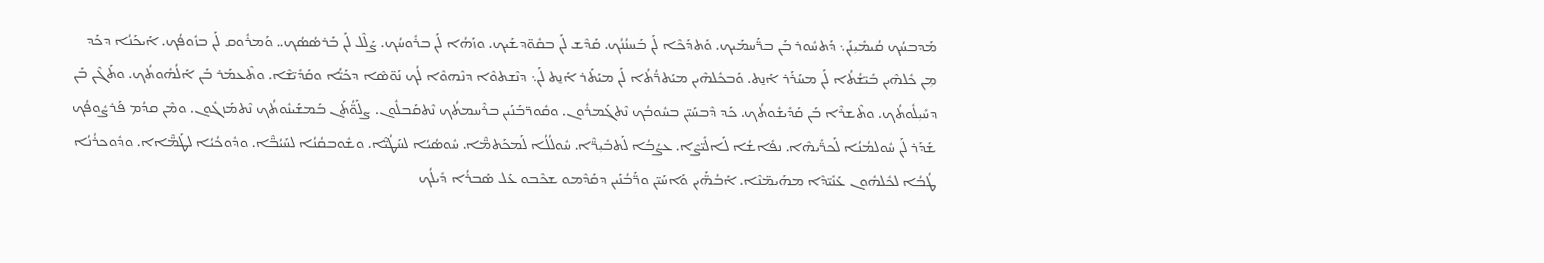ܡܰܕܒܚܳܟ ܩܳܝܡܺܝܼܢܰܢ܆ ܕܰܬܚܽܘܪ ܒܰܢ ܒܪ̈ܰܚܡܰܝܟ. ܘܰܬܕܰܟܶܐ ܠܰܢ ܒܰܚܢܳܢܳܟ. ܩܰܕܶܫ ܠܰܢ ܒܩܽܘ̈ܕܫܰܝܟ. ܘܙܰܗܳܐ ܠܰܢ ܒܪܽܘܚܳܟ. ܨܰܠܶܠ ܠܰܢ ܒܰܪܣܳܣܳܟ.. ܘܰܡܪܽܘܩ ܠܰܢ ܒܙܽܘܦܳܟ. ܐܰܝܟܰܢܳܐ ܕܟܰܕ ܡܼܢ ܟܽܠܗܶܝܢ ܒܺܝ̈ܫܳܬܳܐ ܠܰܢ ܡܚܰܪܰܪ ܐܰܢ̱ܬ. ܘܰܒܟܽܠܗܶܝܢ ܡܝܰܬܪ̈ܳܬܳܐ ܠܰܢ ܡܝܰܬܰܪ ܐܰܢ̱ܬ ܠܰܢ܆ ܕܢܶܫܬܘܶܐ ܕܢܶܗܘܶܐ ܠܳܟ ܢܰܘ̈ܣܶܐ ܕܟܰܝ̈ܳܐ ܘܩܰܕܺܝ̈ܫܶܐ. ܘܬܶܥܡܰܪ ܒܰܢ ܐܰܠܳܗܽܘܬܳܟ. ܘܬܰܓܶܢ ܒܰܢ ܕܚܺܝܼܠܽܘܬܳܟ. ܘܬܶܫܪܶܐ ܒܰܢ ܩܰܕܺܝܫܽܘܬܳܟ. ܟܰܕ ܕܶܒܚܰܝ̈ܢ ܒܚܽܘܒܳܟ ܢܶܬܓܰܡܪܽܘܢ. ܘܩܽܘܪ̈ܒܰܢܰܝܢ ܒܪܶܚܡܬܳܟ ܢܶܬܩܰܒܠܽܘܢ. ܨܠܰܘ̈ܳܬܰܢ ܒܰܡܫܰܝܢܽܘܬܳܟ ܢܶܬܡܰܙܓܽܘܢ. ܘܡܶܢ ܩܕܳܡ ܦܰܪܨܽܘܦܳܟ ܫܰܕܰܪ ܠܰܢ ܚܽܘܠܡܳܢܳܐ ܠܰܟܪ̈ܺܝܗܶܐ. ܢܦܺܐܫܳܐ ܠܰܐܠܺܝ̈ܨܶܐ. ܥܨܳܒܳܐ ܠܰܬܒܺܝܼܪ̈ܶܐ. ܚܽܘܠܳܠܳܐ ܠܰܡܟܰܬܡ̈ܶܐ. ܚܽܘܣܳܝܳܐ ܠܚܰܛܳܝ̈ܶܐ. ܘܫܽܘܒܩܳܢܳܐ ܠܚܰܝܳܒ̈ܶܐ. ܘܕܽܘܟܳܝܳܐ ܠܛܰܡ̈ܶܐܐ. ܘܕܽܘܟܪܳܢܳܐ ܛܳܒܳܐ ܠܟܽܠܗܽܘܢ ܥܰܢܺܝ̈ܕܶܐ ܡܗܰܝܡ̈ܢܶܐ. ܐܰܒܳܗ̈ܰܝܢ ܘܰܐܚܰܝ̈ܢ ܘܪ̈ܰܒܳܢܰܝܢ ܕܩܰܕܶܡܘ ܫܟܶܒܘ ܥܰܠ ܣܰܒܪܳܐ ܕܺܝܠܳܟ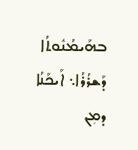ܒܗܰܝܡܳܢܽܘܬܳܐ ܕܰܫܪܳܪܳܐ܆ ܐܰܝܟܰܢܳܐ ܕܡܼܢ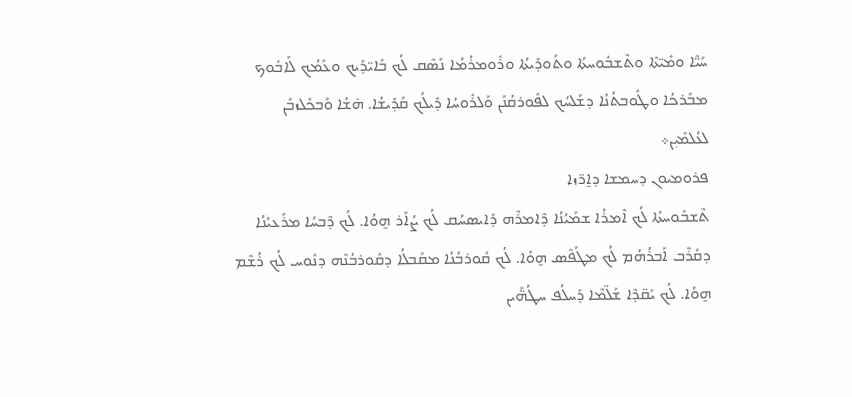ܚܰܝ̈ܶܐ ܘܡܺܝ̈ܬܶܐ ܘܬܶܫܒܽܘܚܬܳܐ ܘܬܰܘܕܺܝܬܳܐ ܘܪܽܘܡܪܳܡܳܐ ܢܰܣܶܩ ܠܳܟ ܒܺܐܝ̈ܕܰܝܟ ܘܥܰܡܳܟ ܠܰܐܒܽܘܟ ܡܒܰܪܟܳܐ ܘܛܽܘܒܬܳܢܳܐ ܕܫܰܠܚܳܟ ܠܦܽܘܪܩܳܢܰܢ ܘܰܠܪܽܘܚܳܐ ܕܺܝܠܳܟ ܩܰܕܺܝܫܳܐ. ܗ̇ܫܳܐ ܘܰܒܟܽܠܙܒܰܢ ܠܥܳܠܡܺܝܼܢ܀
ܦܪܘܡܝܘܢ ܕܚܡܫܐ ܕܐ̱ܪ̈ܙܐ
ܬܶܫܒܽܘܚܬܳܐ ܠܳܟ ܐܶܡܪܳܐ ܫܡܰܝܳܢܳܐ ܕܶܐܡܪܶܗ ܕܺܐܝܣܚܳܩ ܠܳܟ ܨܳܐܰܪ ܗ̱ܘܳܐ. ܠܳܟ ܕܶܒܚܳܐ ܡܪܰܥܝܳܢܳܐ ܕܩܰܪܶܒ ܐܰܒܪܳܗܳܡ ܠܳܟ ܡܛܰܦܶܣ ܗ̱ܘܳܐ. ܠܳܟ ܩܽܘܪܒܳܢܳܐ ܡܩܰܒܠܳܐ ܕܩܽܘܪܒܳܢܶܗ ܕܢܽܘܚ ܠܳܟ ܪܳܫܶܡ ܗ̱ܘܳܐ. ܠܳܟ ܝܰܩ̈ܕܶܐ ܫܰܠ̈ܡܶܐ ܕܰܚܠܳܦ ܚܛܳܗ̈ܰܝܢ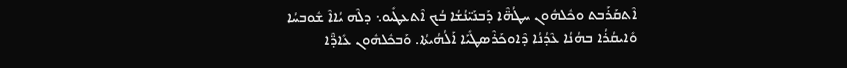ܐܶܬܩܰܪܰܒܬ ܘܟܽܠܗܽܘܢ ܚܛܳܗ̈ܶܐ ܕܰܒܢܰܝ̈ܢܳܫܳܐ ܒܳܟ ܐܶܬܥܛܺܝܘ܆ ܕܠܶܗ ܝܳܐܐܶ ܫܽܘܒܚܳܐ ܘܺܐܝܩܳܪܳܐ ܒܗܳܢܳܐ ܥܶܕܳܢܳܐ ܕܶܐܘܟܰܪܶܣܛܺܝܰܐ ܐܰܠܳܗܳܝܬܳܐ. ܘܰܒܟܽܠܗܽܘܢ ܥܺܐܕ̈ܶܐ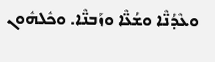ܘܥܶܕܳܢ̈ܶܐ ܘܫܳܥ̈ܶܐ ܘܙܰܒܢ̈ܶܐ. ܘܟܽܠܗܽܘܢ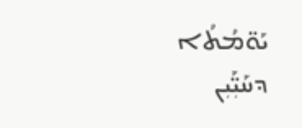ܝܰܘ̈ܡܳܬܳܐ ܕܚܰܝܼ̈ܰܝܼܢ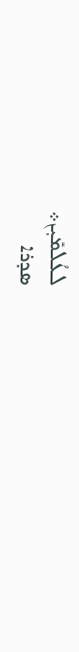ܠܥܳܠܡܺܝܼܢ܀
ܣܕܪܐ